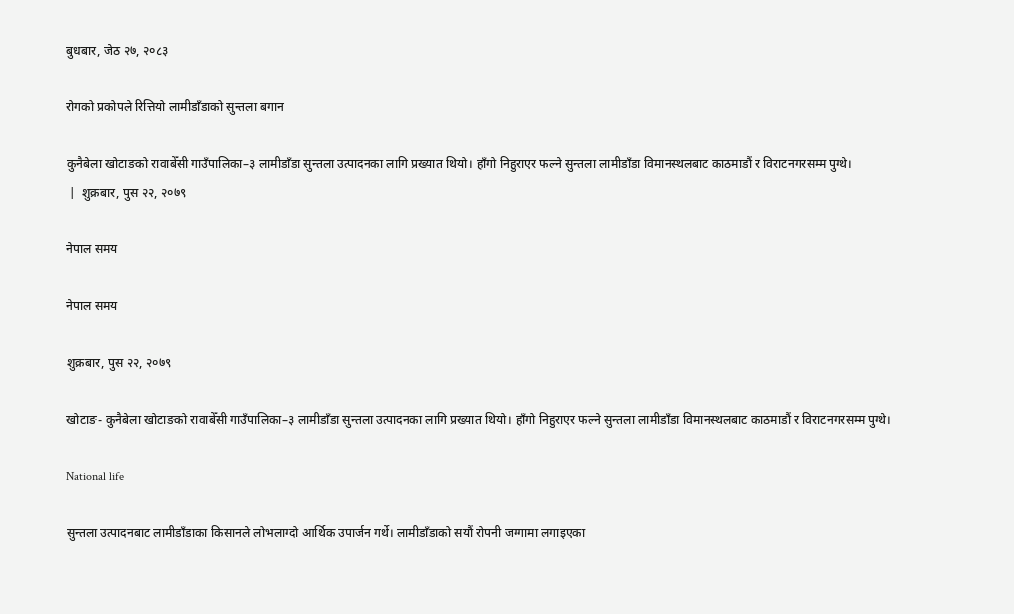बुधबार, जेठ २७, २०८३

रोगको प्रकोपले रित्तियो लामीडाँडाको सुन्तला बगान

कुनैबेला खोटाङको रावाबेँसी गाउँपालिका–३ लामीडाँडा सुन्तला उत्पादनका लागि प्रख्यात थियो। हाँगो निहुराएर फल्ने सुन्तला लामीडाँडा विमानस्थलबाट काठमाडौं र विराटनगरसम्म पुग्थे।
 |  शुक्रबार, पुस २२, २०७९

नेपाल समय

नेपाल समय

शुक्रबार, पुस २२, २०७९

खोटाङ- कुनैबेला खोटाङको रावाबेँसी गाउँपालिका–३ लामीडाँडा सुन्तला उत्पादनका लागि प्रख्यात थियो। हाँगो निहुराएर फल्ने सुन्तला लामीडाँडा विमानस्थलबाट काठमाडौं र विराटनगरसम्म पुग्थे।

National life

सुन्तला उत्पादनबाट लामीडाँडाका किसानले लोभलाग्दो आर्थिक उपार्जन गर्थे। लामीडाँडाको सयौं रोपनी जग्गामा लगाइएका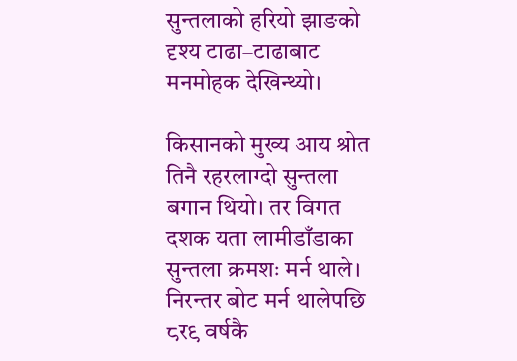सुन्तलाको हरियो झाङको दृश्य टाढा–टाढाबाट मनमोहक देखिन्थ्यो।

किसानको मुख्य आय श्रोत तिनै रहरलाग्दो सुन्तला बगान थियो। तर विगत दशक यता लामीडाँडाका सुन्तला क्रमशः मर्न थाले। निरन्तर बोट मर्न थालेपछि ८र९ वर्षकै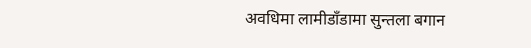अवधिमा लामीडाँडामा सुन्तला बगान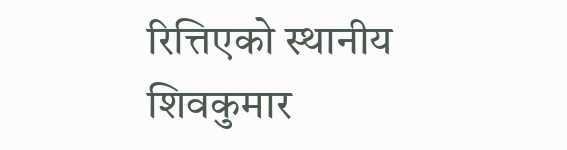रित्तिएको स्थानीय शिवकुमार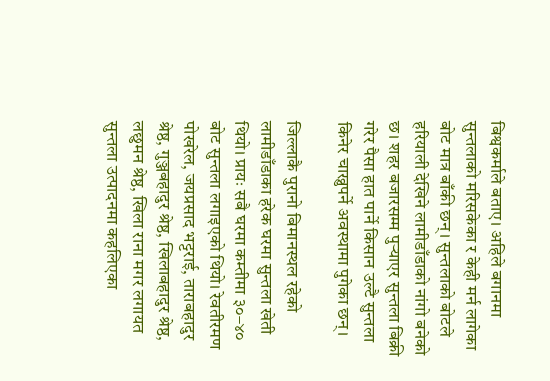बिश्वकर्माले बताए। अहिले बगानमा सुन्तलाको मरिसकेका र केही मर्न लागेका बोट मात्र बाँकी छन्। सुन्तलाको बोटले हरियाली देखिने लामीडाँडाको नांगो बनेको छ। शहर बजारसम्म पुर्‍याएर सुन्तला बिक्री गरेर पैसा हात पार्ने किसान उल्टै सुन्तला किनेर चाख्नुपर्ने अवस्थामा पुगेका छन्।

जिल्लाकै पुरानो बिमानस्थल रहेको लामीडाँडाका हरेक घरमा सुन्तला खेती थियो। प्रायः सबै घरमा कम्तीमा ३०–४० बोट सुन्तला लगाइएको थियो। रेवतीरमण पोखरेल, जयप्रसाद भट्टराई, ताराबहादुर श्रेष्ठ, गुञ्जबहादुर श्रेष्ठ, खिलाबहादुर श्रेष्ठ, लछुमन श्रेष्ठ, खिला राना मगर लगायत सुन्तला उत्पादनमा कहलिएका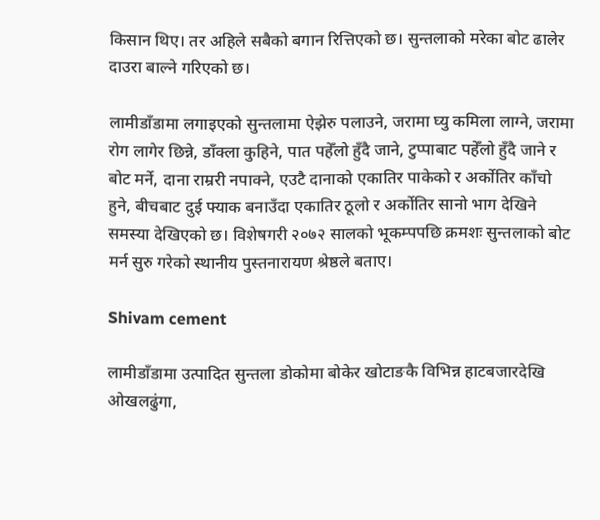किसान थिए। तर अहिले सबैको बगान रित्तिएको छ। सुन्तलाको मरेका बोट ढालेर दाउरा बाल्ने गरिएको छ।

लामीडाँडामा लगाइएको सुन्तलामा ऐझेरु पलाउने, जरामा घ्यु कमिला लाग्ने, जरामा रोग लागेर छिन्ने, डाँक्ला कुहिने, पात पहेँलो हुँदै जाने, टुप्पाबाट पहेँलो हुँदै जाने र बोट मर्ने, दाना राम्ररी नपाक्ने, एउटै दानाको एकातिर पाकेको र अर्कोतिर काँचो हुने, बीचबाट दुई फ्याक बनाउँदा एकातिर ठूलो र अर्कोतिर सानो भाग देखिने समस्या देखिएको छ। विशेषगरी २०७२ सालको भूकम्पपछि क्रमशः सुन्तलाको बोट मर्न सुरु गरेको स्थानीय पुस्तनारायण श्रेष्ठले बताए।

Shivam cement

लामीडाँडामा उत्पादित सुन्तला डोकोमा बोकेर खोटाङकै विभिन्न हाटबजारदेखि ओखलढुंगा,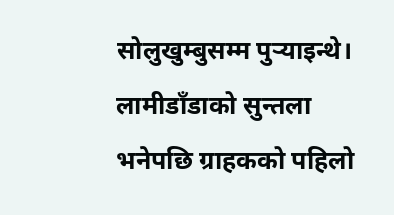सोलुखुम्बुसम्म पुर्‍याइन्थे। लामीडाँडाको सुन्तला भनेपछि ग्राहकको पहिलो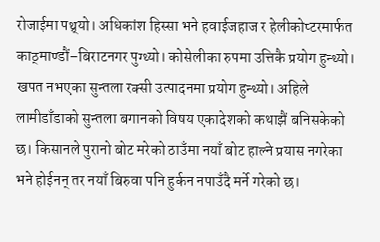रोजाईमा पथ्र्यो। अधिकांश हिस्सा भने हवाईजहाज र हेलीकोप्टरमार्फत काठ्माण्डौं–बिराटनगर पुग्थ्यो। कोसेलीका रुपमा उत्तिकै प्रयोग हुन्थ्यो। खपत नभएका सुन्तला रक्सी उत्पादनमा प्रयोग हुन्थ्यो। अहिले लामीडाँडाको सुन्तला बगानको विषय एकादेशको कथाझैं बनिसकेको छ। किसानले पुरानो बोट मरेको ठाउँमा नयाँ बोट हाल्ने प्रयास नगरेका भने होईनन् तर नयाँ बिरुवा पनि हुर्कन नपाउँदै मर्ने गरेको छ।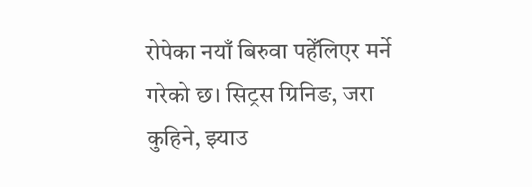रोपेका नयाँ बिरुवा पहेँलिएर मर्ने गरेको छ। सिट्रस ग्रिनिङ, जरा कुहिने, झ्याउ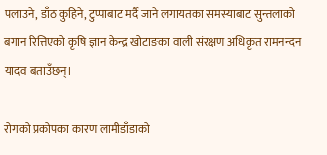पलाउने, डाँठ कुहिने, टुप्पाबाट मर्दै जाने लगायतका समस्याबाट सुन्तलाको बगान रित्तिएको कृषि ज्ञान केन्द्र खोटाङका वाली संरक्षण अधिकृत रामनन्दन यादव बताउँछन्।

रोगको प्रकोपका कारण लामीडाँडाको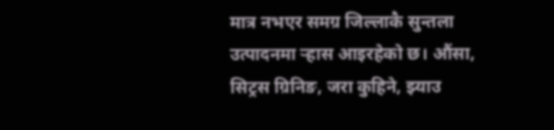मात्र नभएर समग्र जिल्लाकै सुन्तला उत्पादनमा र्‍हास आइरहेको छ। औंसा, सिट्रस ग्रिनिङ, जरा कुहिने, झ्याउ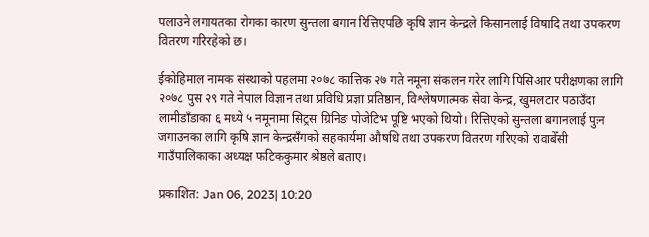पलाउने लगायतका रोगका कारण सुन्तला बगान रित्तिएपछि कृषि ज्ञान केन्द्रले किसानलाई विषादि तथा उपकरण वितरण गरिरहेको छ।

ईकोहिमाल नामक संस्थाको पहलमा २०७८ कात्तिक २७ गते नमूना संकलन गरेर लागि पिसिआर परीक्षणका लागि २०७८ पुस २९ गते नेपाल विज्ञान तथा प्रविधि प्रज्ञा प्रतिष्ठान, विश्लेषणात्मक सेवा केन्द्र, खुमलटार पठाउँदा लामीडाँडाका ६ मध्ये ५ नमूनामा सिट्रस ग्रिनिङ पोजेटिभ पूष्टि भएको थियो। रित्तिएको सुन्तला बगानलाई पुःन जगाउनका लागि कृषि ज्ञान केन्द्रसँगको सहकार्यमा औषधि तथा उपकरण वितरण गरिएको रावाबेँसी गाउँपालिकाका अध्यक्ष फटिककुमार श्रेष्ठले बताए।

प्रकाशित: Jan 06, 2023| 10:20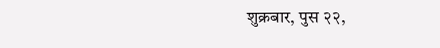शुक्रबार, पुस २२,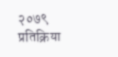२०७९
प्रतिक्रिया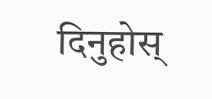दिनुहोस्